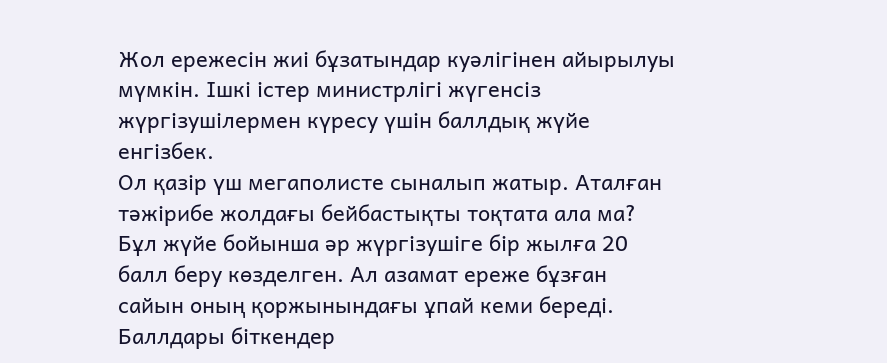Жол ережесін жиі бұзатындар куәлігінен айырылуы мүмкін. Ішкі істер министрлігі жүгенсіз жүргізушілермен күресу үшін баллдық жүйе енгізбек.
Ол қазір үш мегаполисте сыналып жатыр. Аталған тәжірибе жолдағы бейбастықты тоқтата ала ма?
Бұл жүйе бойынша әр жүргізушіге бір жылға 20 балл беру көзделген. Ал азамат ереже бұзған сайын оның қоржынындағы ұпай кеми береді. Баллдары біткендер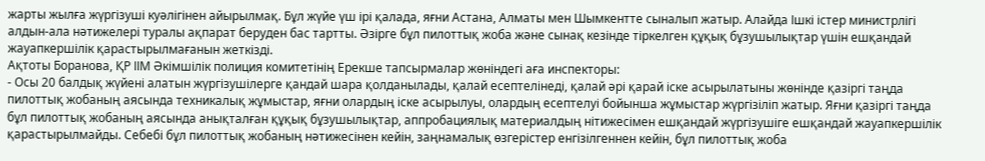жарты жылға жүргізуші куәлігінен айырылмақ. Бұл жүйе үш ірі қалада, яғни Астана, Алматы мен Шымкентте сыналып жатыр. Алайда Ішкі істер министрлігі алдын-ала нәтижелері туралы ақпарат беруден бас тартты. Әзірге бұл пилоттық жоба және сынақ кезінде тіркелген құқық бұзушылықтар үшін ешқандай жауапкершілік қарастырылмағанын жеткізді.
Ақтоты Боранова, ҚР ІІМ Әкімшілік полиция комитетінің Ерекше тапсырмалар жөніндегі аға инспекторы:
- Осы 20 балдық жүйені алатын жүргізушілерге қандай шара қолданылады, қалай есептелінеді, қалай әрі қарай іске асырылатыны жөнінде қазіргі таңда пилоттық жобаның аясында техникалық жұмыстар, яғни олардың іске асырылуы, олардың есептелуі бойынша жұмыстар жүргізіліп жатыр. Яғни қазіргі таңда бұл пилоттық жобаның аясында анықталған құқық бұзушылықтар, аппробациялық материалдың нітижесімен ешқандай жүргізушіге ешқандай жауапкершілік қарастырылмайды. Себебі бұл пилоттық жобаның нәтижесінен кейін, заңнамалық өзгерістер енгізілгеннен кейін, бұл пилоттық жоба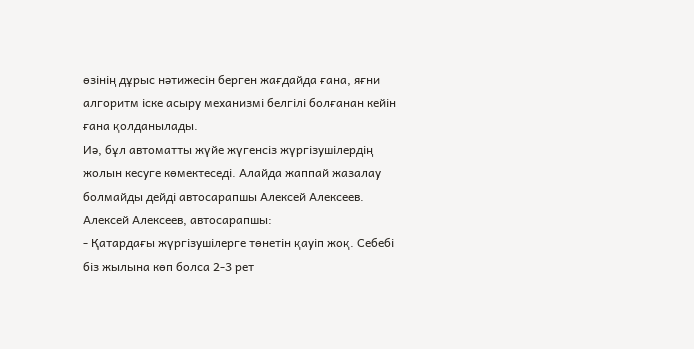өзінің дұрыс нәтижесін берген жағдайда ғана, яғни алгоритм іске асыру механизмі белгілі болғанан кейін ғана қолданылады.
Иә, бұл автоматты жүйе жүгенсіз жүргізушілердің жолын кесуге көмектеседі. Алайда жаппай жазалау болмайды дейді автосарапшы Алексей Алексеев.
Алексей Алексеев, автосарапшы:
- Қатардағы жүргізушілерге төнетін қауіп жоқ. Себебі біз жылына көп болса 2-3 рет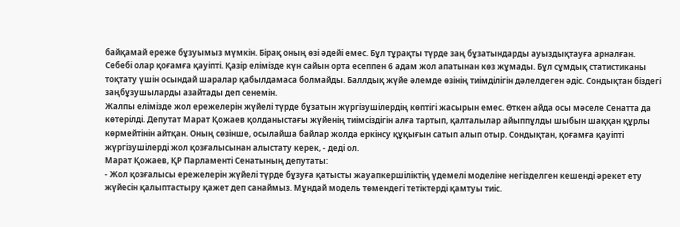байқамай ереже бұзуымыз мүмкін. Бірақ оның өзі әдейі емес. Бұл тұрақты түрде заң бұзатындарды ауыздықтауға арналған. Себебі олар қоғамға қауіпті. Қазір елімізде күн сайын орта есеппен 6 адам жол апатынан көз жұмады. Бұл сұмдық статистиканы тоқтату үшін осындай шаралар қабылдамаса болмайды. Баллдық жүйе әлемде өзінің тиімділігін дәлелдеген әдіс. Сондықтан біздегі заңбұзушыларды азайтады деп сенемін.
Жалпы елімізде жол ережелерін жүйелі түрде бұзатын жүргізушілердің көптігі жасырын емес. Өткен айда осы мәселе Сенатта да көтерілді. Депутат Марат Қожаев қолданыстағы жүйенің тиімсіздігін алға тартып, қалталылар айыппұлды шыбын шаққан құрлы көрмейтінін айтқан. Оның сөзінше, осылайша байлар жолда еркінсу құқығын сатып алып отыр. Сондықтан, қоғамға қауіпті жүргізушілерді жол қозғалысынан алыстату керек, - деді ол.
Марат Қожаев, ҚР Парламенті Сенатының депутаты:
- Жол қозғалысы ережелерін жүйелі түрде бұзуға қатысты жауапкершіліктің үдемелі моделіне негізделген кешенді әрекет ету жүйесін қалыптастыру қажет деп санаймыз. Мұндай модель төмендегі тетіктерді қамтуы тиіс.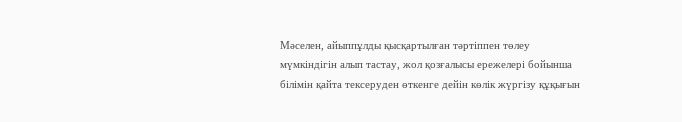Мәселен, айыппұлды қысқартылған тәртіппен төлеу мүмкіндігін алып тастау, жол қозғалысы ережелері бойынша білімін қайта тексеруден өткенге дейін көлік жүргізу құқығын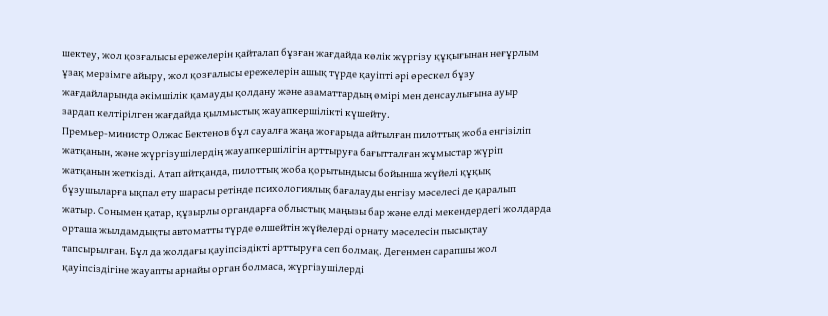шектеу, жол қозғалысы ережелерін қайталап бұзған жағдайда көлік жүргізу құқығынан неғұрлым ұзақ мерзімге айыру, жол қозғалысы ережелерін ашық түрде қауіпті әрі өрескел бұзу жағдайларында әкімшілік қамауды қолдану және азаматтардың өмірі мен денсаулығына ауыр зардап келтірілген жағдайда қылмыстық жауапкершілікті күшейту.
Премьер-министр Олжас Бектенов бұл сауалға жаңа жоғарыда айтылған пилоттық жоба енгізіліп жатқанын, және жүргізушілердің жауапкершілігін арттыруға бағытталған жұмыстар жүріп жатқанын жеткізді. Атап айтқанда, пилоттық жоба қорытындысы бойынша жүйелі құқық бұзушыларға ықпал ету шарасы ретінде психологиялық бағалауды енгізу мәселесі де қаралып жатыр. Сонымен қатар, құзырлы органдарға облыстық маңызы бар және елді мекендердегі жолдарда орташа жылдамдықты автоматты түрде өлшейтін жүйелерді орнату мәселесін пысықтау тапсырылған. Бұл да жолдағы қауіпсіздікті арттыруға сеп болмақ. Дегенмен сарапшы жол қауіпсіздігіне жауапты арнайы орган болмаса, жүргізушілерді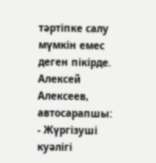тәртіпке салу мүмкін емес деген пікірде.
Алексей Алексеев, автосарапшы:
- Жүргізуші куәлігі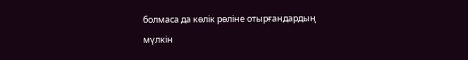болмаса да көлік рөліне отырғандардың мүлкін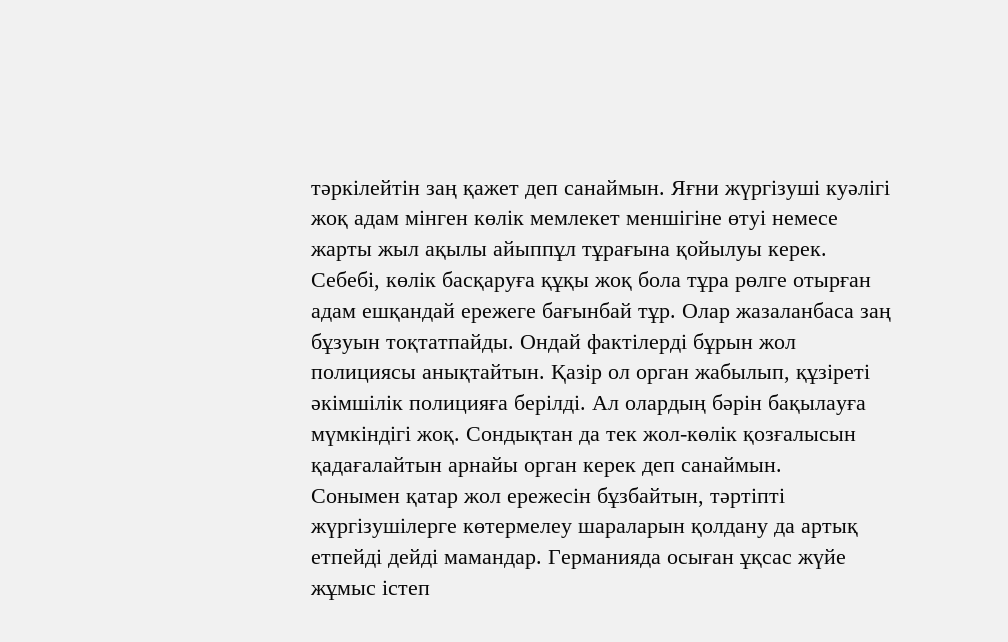тәркілейтін заң қажет деп санаймын. Яғни жүргізуші куәлігі жоқ адам мінген көлік мемлекет меншігіне өтуі немесе жарты жыл ақылы айыппұл тұрағына қойылуы керек. Себебі, көлік басқаруға құқы жоқ бола тұра рөлге отырған адам ешқандай ережеге бағынбай тұр. Олар жазаланбаса заң бұзуын тоқтатпайды. Ондай фактілерді бұрын жол полициясы анықтайтын. Қазір ол орган жабылып, құзіреті әкімшілік полицияға берілді. Ал олардың бәрін бақылауға мүмкіндігі жоқ. Сондықтан да тек жол-көлік қозғалысын қадағалайтын арнайы орган керек деп санаймын.
Сонымен қатар жол ережесін бұзбайтын, тәртіпті жүргізушілерге көтермелеу шараларын қолдану да артық етпейді дейді мамандар. Германияда осыған ұқсас жүйе жұмыс істеп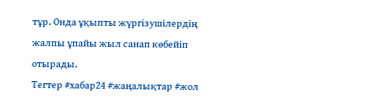тұр. Онда ұқыпты жүргізушілердің жалпы ұпайы жыл санап көбейіп отырады.
Тегтер #хабар24 #жаңалықтар #жол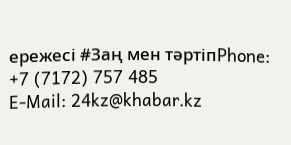ережесі #Заң мен тәртіпPhone: +7 (7172) 757 485
E-Mail: 24kz@khabar.kz